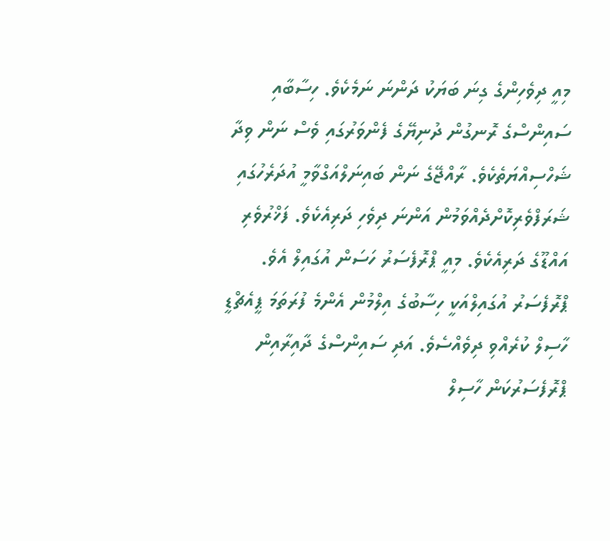މިއީ ދިވެހިންގެ ގިނަ ބަޔަކު ދަންނަ ނަމެކެވެ. ހިސާބާއި ސައިންސްގެ ރޮނގުން ދުނިޔޭގެ ފެންވަރުގައި ވެސް ނަން ވިދާ ޝަހްސިއްޔަތެކެވެ. ރާއްޖޭގެ ނަން ބައިނަލްއަގްވާމީ އުދަރެހުގައި ޝަރަފްވެރިކޮށްދެއްވަމުން އަންނަ ދިވެހި ދަރިއެކެވެ. ފަޚްރުވެރި އައްޑޫގެ ދަރިއެކެވެ. މިއީ ޕްރޮފެސަރު ހަސަން އުގައިލް އެވެ.
ޕްރޮފެސަރު އުގައިލްއަކީ ހިސާބުގެ އިލްމުން އެންމެ ފުރަތަމަ ޕީއެޗްޑީ ހާސިލް ކުރެއްވި ދިވެއްސެވެ. އަދި ސައިންސްގެ ދާއިރާއިން ޕްރޮފެސަރުކަން ހާސިލް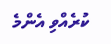ކުރެއްވި އެންމެ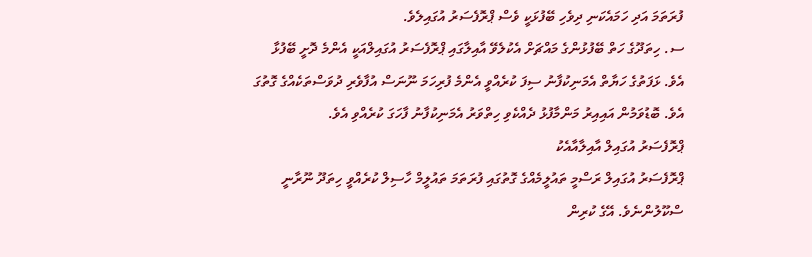ފުރަތަމަ އަދި ހަމައެކަނި ދިވެހި ބޭފުޅަކީ ވެސް ޕްރޮފެސަރު އުގައިލެވެ.
ސ. ހިތަދޫގެ ހަތް ބޭފުޅުންގެ މައްޗަށް އެކުލެވޭ އާއިލާގައި ޕްރޮފެސަރު އުގައިލްއަކީ އެންމެ ދޮށީ ބޭފުޅާ އެވެ. ޅަފަތުގެ ހަޔާތް އެމަނިކުފާނު ސިފަ ކުރެއްވީ އެންމެ ފުރިހަމަ ނޫނަސް އުފާވެރި ދުވަސްތަކެއްގެ ގޮތުގަ އެވެ. ބޮޑުވަމުން އައިއިރު މަންމާފުޅު ދެއްކެވި ހިތްވަރު އެމަނިކުފާނު ފާހަގަ ކުރެއްވި އެވެ.
ޕްރޮފެސަރު އުގައިލް އާއިލާއާއެކު
ޕްރޮފެސަރު އުގައިލް ރަސްމީ ތައުލީމެއްގެ ގޮތުގައި ފުރަތަމަ ތައުލީމް ހާސިލް ކުރެއްވީ ހިތަދޫ ނޫރާނީ ސްކޫލުންނެވެ. އޭގެ ކުރިން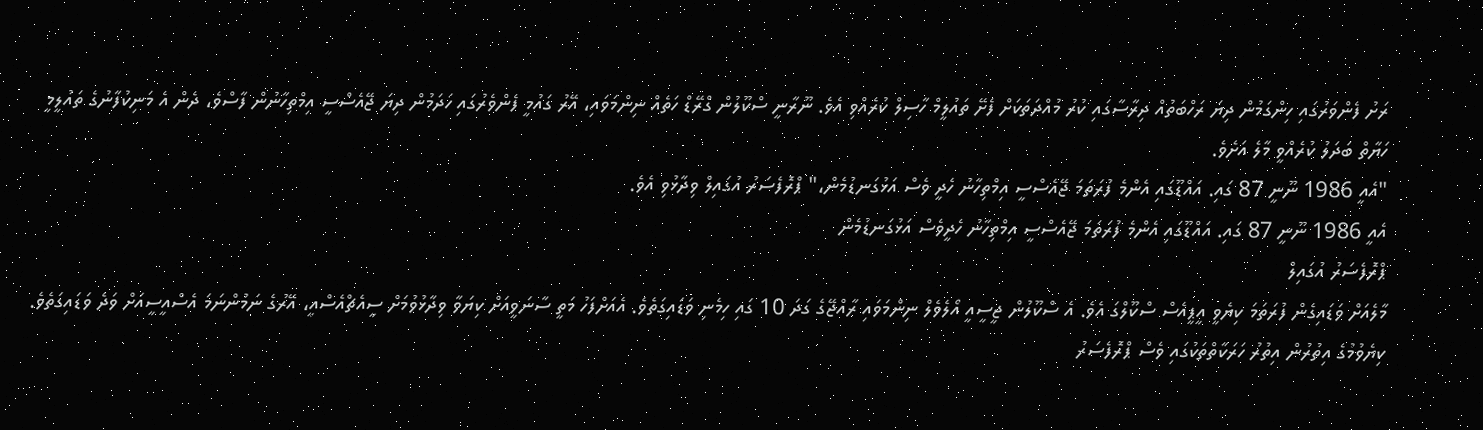ރަށު ފެންވަރުގައި ހިންގަމުން ދިޔަ ރަހްބަތުއް ދިރާސާގައި ކުރު މުއްދަތަކަށް ފެށޭ ތައުލީމް ހާސިލް ކުރެއްވި އެވެ. ނޫރާނީ ސްކޫލުން ގްރޭޑް ހަތެއް ނިންމަވައި، އޭރު ގައުމީ ފެންވެރުގައި ހަދަމުން ދިޔަ ޖޭއެސްސީ އިމްތިހާނުން ފާސްވެ، ދެން އެ މަނިކުފާނުގެ ތައުލީމީ ހަޔާތް ބަދަލު ކުރެއްވީ މާލެ އަށެވެ.
"އެއީ 1986 ނޫނީ 87 ގައި. އައްޑޫގައި އެންމެ ފުރަތަމަ ޖޭއެސްސީ އިމްތިހާނު ހެދީ ވެސް އަޅުގަނޑުމެން،" ޕްރޮފެސަރު އުގައިލް ވިދާޅުވި އެވެ.
އެއީ 1986 ނޫނީ 87 ގައި. އައްޑޫގައި އެންމެ ފުރަތަމަ ޖޭއެސްސީ އިމްތިހާނު ހެދީވެސް އަޅުގަނޑުމެން
ޕްރޮފެސަރު އުގައިލް
މާލެއަށް ވަޑައިގެން ފުރަތަމަ ކިޔެވީ އީޕީއެސް ސްކޫލްގަ އެވެ. އެ ސްކޫލުން ޖީސީއީ އޯލެވެލް ނިންމަވައި ރާއްޖޭގެ ގަދަ 10 ގައި ހިމެނި ވަޑައިގަތެވެ. އެއަށްފަހު މަތީ ސާނަވީއަށް ކިޔަވާ ވިދާޅުވުމަށް ސީއެޗްއެސްއީ، އޭރުގެ ނަމުންނަމަ އެސްއީސީއަށް ވަދެ ވަޑައިގަތެވެ.
ކިޔެވުމުގެ އިތުރުން އިތުރު ހަރަކާތްތަކުގައި ވެސް ޕްރޮފެސަރު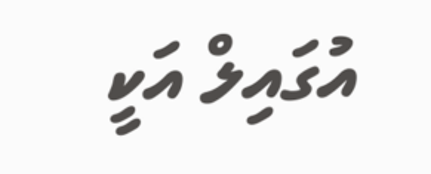އުގައިލް އަކީ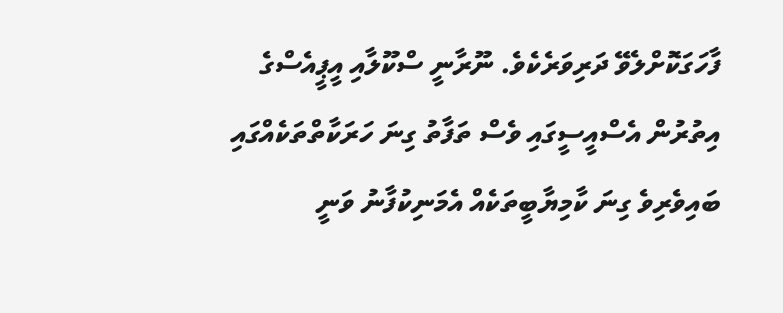ފާހަގަކޮށްލެވޭ ދަރިވަރެކެވެ. ނޫރާނީ ސްކޫލާއި އީޕީއެސްގެ އިތުރުން އެސްއީސީގައި ވެސް ތަފާތު ގިނަ ހަރަކާތްތަކެއްގައި ބައިވެރިވެ ގިނަ ކާމިޔާބީތަކެއް އެމަނިކުފާނު ވަނީ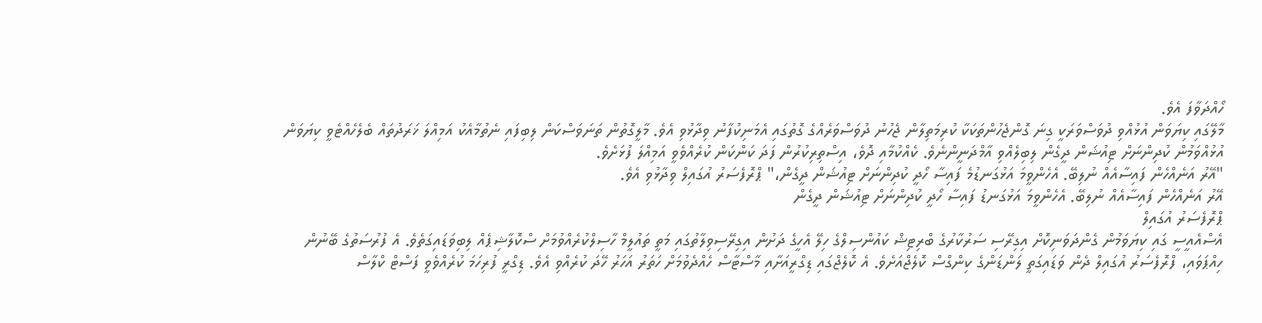ހޯއްދަވާފަ އެވެ.
މާލޭގައި ކިޔަވަން އުޅުއްވި ދުވަސްވަރަކީ ގިނަ ގޮންޖެހުންތަކަކާ ކުރިމަތިލާން ޖެހުނު ދުވަސްވަރެއްގެ ގޮތުގައި އެމަނިކުފާނު ވިދާޅުވި އެވެ. މާލީގޮތުން ތަނަވަސްކަން ލިބިފައި ނެތުމާއެކު އަމިއްލަ ޚަރަދުތައް ބެލެހެއްޓެވީ ކިޔަވަން އުޅުއްވަމުން ކުދިންނަށް ޓިއުޝަން ދީގެން ލިބިލެއްވި އާމްދަނީންނެވެ. ކެއްކުމާއި ދޮވެ، އިސްތިރިކުރުން ފަދަ ކަންކަން ކުރެއްވެވީ އަމިއްލަ ފުޅަށެވެ.
"އޭރު އަނެއްހެން ފައިސާއެއް ނުލިބޭ. އެހެންވީމަ އަޅުގަނޑުމެ ފައިސާ ހޯދީ ކުދިންނަށް ޓިއުޝަން ދީގެން،" ޕްރޮފެސަރު އުގައިލް ވިދާޅުވި އެވެ.
އޭރު އަނެއްހެން ފައިސާއެއް ނުލިބޭ. އެހެންވީމަ އަޅުގަނޑު ފައިސާ ހޯދީ ކުދިންނަށް ޓިއުޝަން ދީގެން
ޕްރޮފެސަރު އުގައިލް
އެސްއެއީސީ ގައި ކިޔަވަމުން ގެންދަވަނިކޮށް އިގިރޭސި ސަރުކާރުގެ ބްރިޓިޝް ކައުންސިލްގެ ހިލޭ އެހީގެ ދަށުން އިގިރޭސިވިލާތުގައި މަތީ ތައުލީމް ހާސިލްކުރެއްވުމަށް ސްކޮލާޝިޕެއް ލިބިވަޑައިގަތެވެ. އެ ފުރުސަތުގެ ބޭނުން ހިއްޕަވައި، ފްރޮފެސަރު އުގައިލް ދެން ވަޑައިގަތީ ލަންޑަންގެ ކިންގްސް ކޮލެޖްއަށެވެ. އެ ކޮލެޖްގައި ޑިގްރީއަށާއި މާސްޓާސް ހެއްދެވުމަށް ހަތަރު އަހަރު ހޭދަ ކުރެއްވި އެވެ. ޑިގްރީ ފުރިހަމަ ކުރެއްވެވީ ފަސްޓް ކްލާސް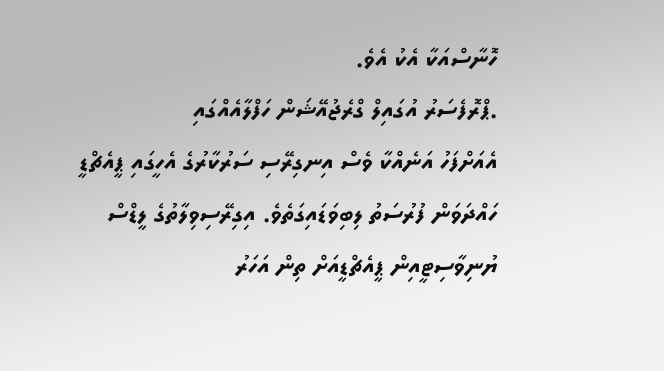ހޮނާސްއަކާ އެކު އެވެ.
.ޕްރޮފެސަރު އުގައިލް ގްރެޖުއޭޝަން ހަފްލާއެއްގައި
އެއަށްފަހު އަނެއްކާ ވެސް އިނގިރޭސި ސަރުކާރުގެ އެހީގައި ޕީއެޗްޑީ ހައްދަވަން ފުރުސަތު ލިބިވަޑައިގަތެވެ. އިގިރޭސިވިލާތުގެ ލީޑްސް ޔުނިވާސިޓީއިން ޕީއެޗްޑީއަށް ތިން އަހަރު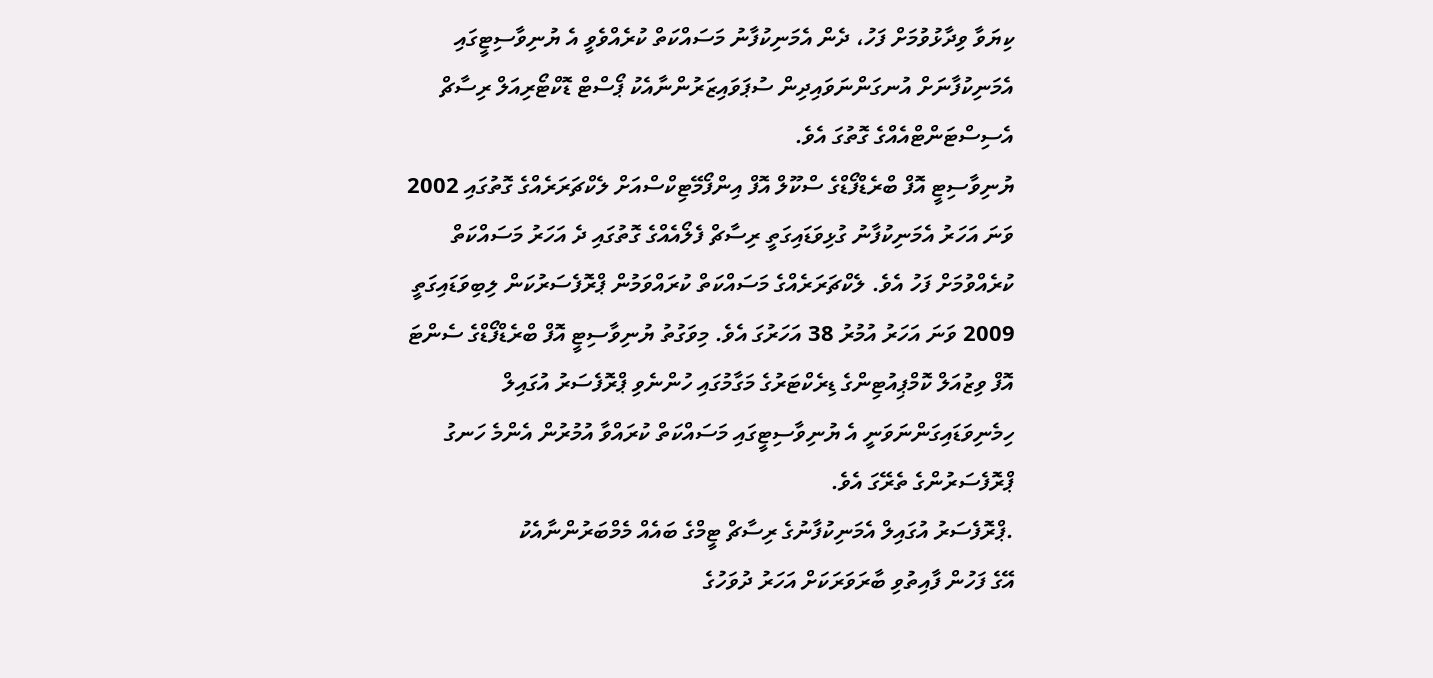ކިޔަވާ ވިދާޅުވުމަށް ފަހު، ދެން އެމަނިކުފާނު މަސައްކަތް ކުރެއްވެވީ އެ ޔުނިވާސިޓީގައި އެމަނިކުފާނަށް އުނގަންނަވައިދިން ސުޕަވައިޒަރުންނާއެކު ޕޯސްޓް ޑޮކްޓޯރިއަލް ރިސާޗް އެސިސްޓަންޓްއެއްގެ ގޮތުގަ އެވެ.
ޔުނިވާސިޓީ އޮފް ބްރެޑްފޯޑްގެ ސްކޫލް އޮފް އިންފޯމޭޓިކްސްއަށް ލެކްޗަރަރެއްގެ ގޮތުގައި 2002 ވަނަ އަހަރު އެމަނިކުފާނު ގުޅިވަޑައިގަތީ ރިސާޗް ފެލޯއެއްގެ ގޮތުގައި ދެ އަހަރު މަސައްކަތް ކުރެއްވުމަށް ފަހު އެވެ. ލެކްޗަރަރެއްގެ މަސައްކަތް ކުރައްވަމުން ޕްރޮފެސަރުކަން ލިބިވަޑައިގަތީ 2009 ވަނަ އަހަރު އުމުރު 38 އަހަރުގަ އެވެ. މިވަގުތު ޔުނިވާސިޓީ އޮފް ބްރެޑްފޯޑްގެ ސެންޓަ އޮފް ވިޒުއަލް ކޮމްޕިއުޓިންގެ ޑިރެކްޓަރުގެ މަގާމުގައި ހުންނެވި ޕްރޮފެސަރު އުގައިލް ހިމެނިވަޑައިގަންނަވަނީ އެ ޔުނިވާސިޓީގައި މަސައްކަތް ކުރައްވާ އުމުރުން އެންމެ ހަނގު ޕްރޮފެސަރުންގެ ތެރޭގަ އެވެ.
.ޕްރޮފެސަރު އުގައިލް އެމަނިކުފާނުގެ ރިސާޗް ޓީމްގެ ބައެއް މެމްބަރުންނާއެކު
އޭގެ ފަހުން ފާއިތުވި ބާރަވަރަކަށް އަހަރު ދުވަހުގެ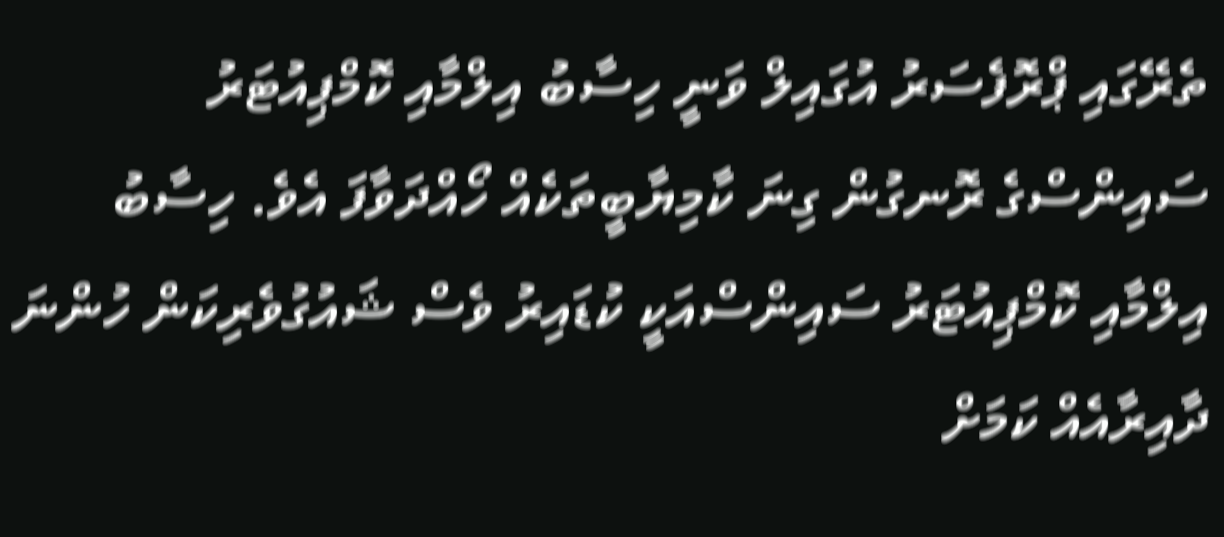ތެރޭގައި ޕްރޮފެސަރު އުގައިލް ވަނީ ހިސާބު އިލްމާއި ކޮމްޕިއުޓަރު ސައިންސްގެ ރޮނގުން ގިނަ ކާމިޔާބީތަކެއް ހޯއްދަވާފަ އެވެ. ހިސާބު އިލްމާއި ކޮމްޕިއުޓަރު ސައިންސްއަކީ ކުޑައިރު ވެސް ޝައުގުވެރިކަން ހުންނަ ދާއިރާއެއް ކަމަށް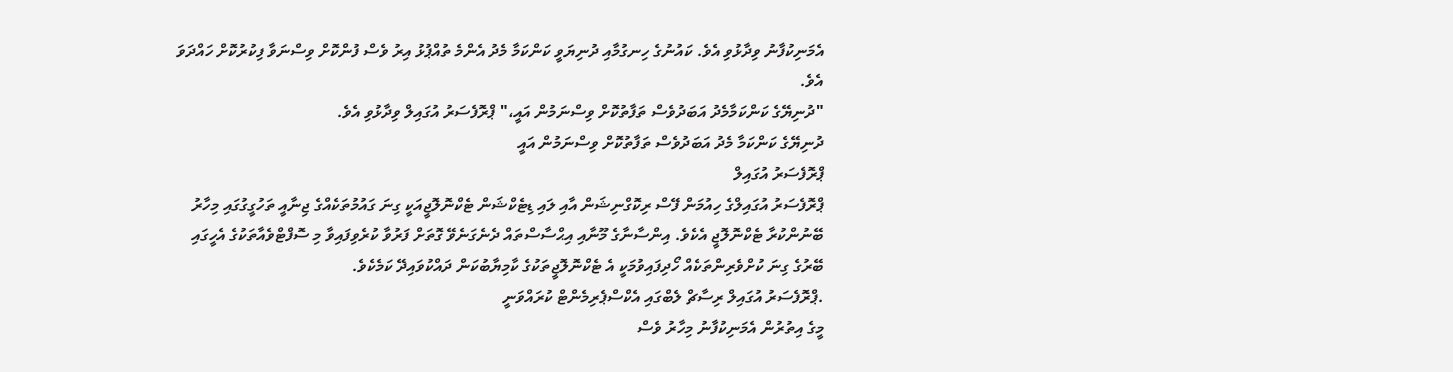އެމަނިކުފާނު ވިދާޅުވި އެވެ. ކައުނުގެ ހިނގުމާއި ދުނިޔަވީ ކަންކަމާ މެދު އެންމެ ތުއްޕުޅު އިރު ވެސް ފުންކޮށް ވިސްނަވާ ފިކުރުކޮށް ހައްދަވަ އެވެ.
"ދުނިޔޭގެ ކަންކަމާމެދު އަބަދުވެސް ތަފާތުކޮށް ވިސްނަމުން އައީ،" ޕްރޮފެސަރު އުގައިލް ވިދާޅުވި އެވެ.
ދުނިޔޭގެ ކަންކަމާ މެދު އަބަދުވެސް ތަފާތުކޮށް ވިސްނަމުން އައީ
ޕްރޮފެސަރު އުގައިލް
ޕްރޮފެސަރު އުގައިލްގެ ހިއުމަން ފޭސް ރިކޮގްނިޝަން އާއި ލައި ޑިޓެކްޝަން ޓެކްނޮލޮޖީއަކީ ގިނަ ގައުމުތަކެއްގެ ޖިނާއީ ތަހުގީގުގައި މިހާރު ބޭނުންކުރާ ޓެކްނޮލޮޖީ އެކެވެ. އިންސާނާގެ މޫނާއި އިޙްސާސްތައް ދެނެގަނެވޭ ގޮތަށް ފަރުވާ ކުރެވިފައިވާ މި ސޮފްޓްވެއާތަކުގެ އެހީގައި ބޭރުގެ ގިނަ ކުށްވެރިންތަކެއް ހޯދިފައިވުމަކީ އެ ޓެކްނޮލޮޖީތަކުގެ ކާމިޔާބުކަން ދައްކުވައިދޭ ކަމެކެވެ.
.ޕްރޮފެސަރު އުގައިލް ރިސާޗް ލެބްގައި އެކްސްޕެރިމެންޓް ކުރައްވަނީ
މީގެ އިތުރުން އެމަނިކުފާނު މިހާރު ވެސް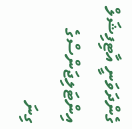ގެންދަވަނީ އާޓިފިޝަލް އިންޓަލިޖަންސްގެ ގިނަ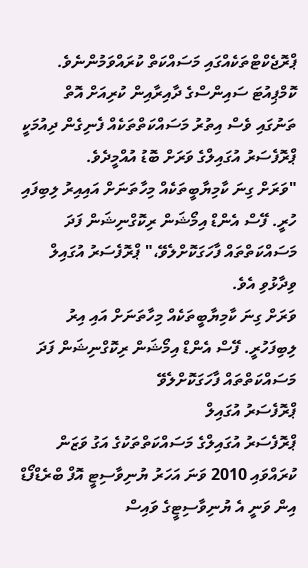ޕްރޮޖެކްޓްތަކެއްގައި މަސައްކަތް ކުރައްވަމުންނެވެ. ކޮމްޕިއުޓަ ސައިންސްގެ ދާއިރާއިން ކުރިއަށް އޮތް ތަނުގައި ވެސް އިތުރު މަސައްކަތްތަކެއް ފެނިގެން ދިއުމަކީ ޕްރޮފެސަރު އުގައިލްގެ ވަރަށް ބޮޑު އުއްމީދެވެ.
"ވަރަށް ގިނަ ކާމިޔާބީތަކެއް މިހާތަނަށް އައިއިރު ލިބިފައި ހުރީ. ފޭސް އެންޑް އިމޯޝަން ރިކޮގްނިޝަން ފަދަ މަސައްކަތްތައް ފާހަގަކޮށްލެވޭ،" ޕްރޮފެސަރު އުގައިލް ވިދާޅުވި އެވެ.
ވަރަށް ގިނަ ކާމިޔާބީތަކެއް މިހާތަނަށް އައި އިރު ލިބިފަހުރީ. ފޭސް އެންޑް އިމޯޝަން ރިކޮގްނިޝަން ފަދަ މަސައްކަތްތައް ފާހަގަކޮށްލެވޭ
ޕްރޮފެސަރު އުގައިލް
ޕްރޮފެސަރު އުގައިލްގެ މަސައްކަތްތަކުގެ އަގު ވަޒަން ކުރައްވައި 2010 ވަނަ އަހަރު ޔުނިވާސިޓީ އޮފް ބްރެޑްފޯޑް އިން ވަނީ އެ ޔުނިވާސިޓީގެ ވައިސް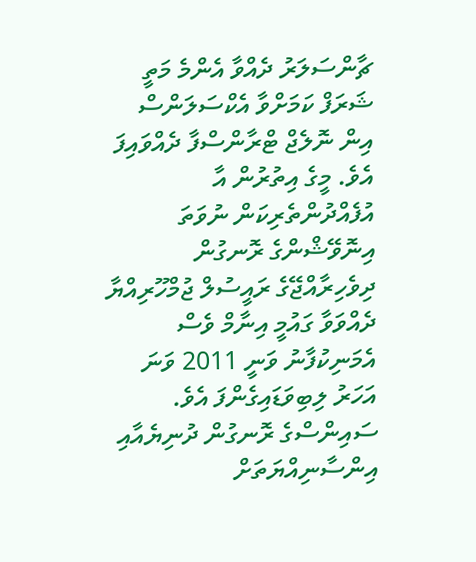ޗާންސަލަރު ދެއްވާ އެންމެ މަތީ ޝަރަފް ކަމަށްވާ އެކްސަލަންސް އިން ނޮލެޖް ޓްރާންސްފާ ދެއްވައިފަ އެވެ. މީގެ އިތުރުން އާ އުފެއްދުންތެރިކަން ނުވަތަ އިނޮވޭޝްންގެ ރޮނގުން ދިވެހިރާއްޖޭގެ ރައީސުލް ޖުމްހޫރިއްޔާ ދެއްވަވާ ގައުމީ އިނާމް ވެސް އެމަނިކުފާނު ވަނީ 2011 ވަނަ އަހަރު ލިބިވަޑައިގެންފަ އެވެ.
ސައިންސްގެ ރޮނގުން ދުނިޔެއާއި އިންސާނިއްޔަތަށް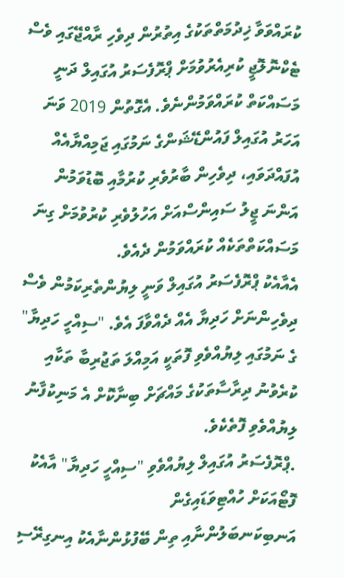ކުރައްވަވާ ޚިދުމަތްތަކުގެ އިތުރުން ދިވެހި ރާއްޖޭގައި ވެސް ޓެކްނޮލޮޖީ ކުރިއެރުވުމަށް ޕްރޮފެސަރު އުގައިލް ދަނީ މަސައްކަތް ކުރައްވަމުންނެވެ. އެގޮތުން 2019 ވަނަ އަހަރު އުގައިލް ފައުންޑޭޝަންގެ ނަމުގައި ޖަމިއްޔާއެއް އުފައްދަވައި، ދިވެހިން ބާރުވެރި ކުރުމާއި ބޮޑުވަމުން އަންނަ ޖީލު ސައިންސްއަށް އަހުލުވެރި ކުރުވުމަށް ގިނަ މަސައްކަތްތަކެއް ކުރައްވަމުން ދެއެވެ.
އެއާއެކު ޕްރޮފެސަރު އުގައިލް ވަނީ ލިޔުންތެރިކަމުން ވެސް ދިވެހިންނަށް ހަދިޔާ އެއް ދެއްވާފަ އެވެ. "ސިއްހީ ހަދިޔާ" ގެ ނަމުގައި ލިޔުއްވެވި ފޮތަކީ އަމިއްލަ ތަޖުރިބާ ތަކާއި ކުރެވުނު ދިރާސާތަކުގެ މައްޗަށް ބިނާކޮށް އެ މަނިކުފާނު ލިޔުއްވެވި ފޮތެކެވެ.
.ޕްރޮފެސަރު އުގައިލް ލިޔުއްވެވި "ސިއްހީ ހަދިޔާ" އާއެކު ފޮޓޯއަކަށް ހުއްޓިވަޑައިގެން
އަނބިކަނބަލުންނާއި ތިން ބޭފުޅުންނާއެކު އިނގިރޭސި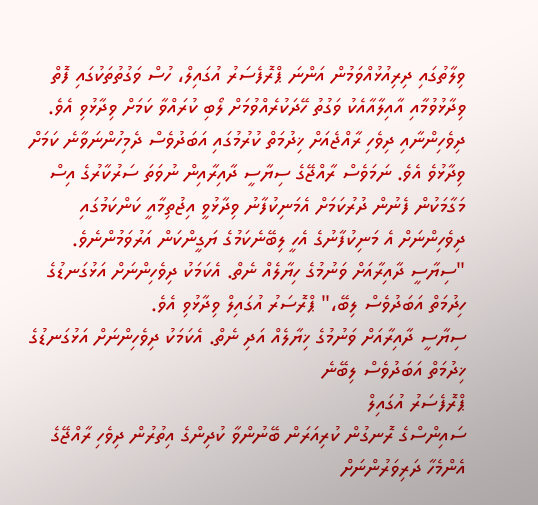ވިލާތުގައި ދިރިއުޅުއްވަމުން އަންނަ ޕްރޮފެސަރު އުގައިލް، ހުސް ވަގުތުތަކުގައި ފޮތް ވިދާޅުވުމާއި އާއިލާއާއެކު ވަގުތު ހޭދަކުރެއްވުމަށް ލޯބި ކުރައްވާ ކަމަށް ވިދާޅުވި އެވެ.
ދިވެހިންނާއި ދިވެހި ރާއްޖެއަށް ޚިދުމަތް ކުރުމުގައި އަބަދުވެސް ދެމިހުންނަވާނެ ކަމަށް ވިދާޅުވެ އެވެ. ނަމަވެސް ރާއްޖޭގެ ސިޔާސީ ދާއިރާއިން ނުވަތަ ސަރުކާރުގެ އިސް މަގާމަކުން ފެނުން ދުރުކަމަށް އެމަނިކުފާނު ވިދާޅުވީ އިޖުތިމާއީ ކަންކަމުގައި ދިވެހިންނަށް އެ މަނިކުފާނުގެ އެހީ ލިބޭނެކަމުގެ ޔަގީންކަން އަރުވަމުންނެވެ.
"ސިޔާސީ ދާއިރާއަށް ވަނުމުގެ ހިޔާލެއް ނެތް. އެކަމަކު ދިވެހިންނަށް އަޅުގަނޑުގެ ހިދުމަތް އަބަދުވެސް ލިބޭ،" ޕްރޮސަރު އުގައިލް ވިދާޅުވި އެވެ.
ސިޔާސީ ދާއިރާއަށް ވަނުމުގެ ޚިޔާލެއް އަދި ނެތް. އެކަމަކު ދިވެހިންނަށް އަޅުގަނޑުގެ ޚިދުމަތް އަބަދުވެސް ލިބޭނެ
ޕްރޮފެސަރު އުގައިލް
ސައިންސްގެ ރޮނގުން ކުރިއަރަން ބޭނުންވާ ކުދިންގެ އިތުރުން ދިވެހި ރާއްޖޭގެ އެންމެހާ ދަރިވަރުންނަށް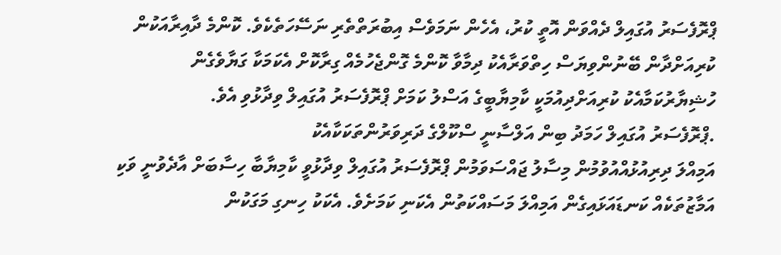ޕްރޮފެސަރު އުގައިލް ދެއްވަން އޮތީ ކުރު، އެހެން ނަމަވެސް އިބުރަތްތެރި ނަސޭހަތެކެވެ. ކޮންމެ ދާއިރާއަކުން ކުރިއަށްދާން ބޭނުންވިޔަސް ހިތްވަރާއެކު ދިމާވާ ކޮންމެ ގޮންޖެހުމެއް ގިރާކޮށް އެކަމަކާ ގަޔާވެގެން ހުޝިޔާރުކަމާއެކު ކުރިއަށްދިއުމަކީ ކާމިޔާބީގެ އަސްލު ކަމަށް ޕްރޮފެސަރު އުގައިލް ވިދާޅުވި އެވެ.
.ޕްރޮފެސަރު އުގައިލް ހަމަދު ބިން އަލްސާނީ ސްކޫލްގެ ދަރިވަރުންތަކަކާއެކު
އަމިއްލަ ދިރިއުޅުއްއުވުމުން މިސާލު ޖައްސަވަމުން ޕްރޮފެސަރު އުގައިލް ވިދާޅުވީ ކާމިޔާބާ ހިސާބަށް އާދެވުނީ ވަކި އަމާޒުތަކެއް ކަނޑައަޅައިގެން އަމިއްލަ މަސައްކަތުން އެކަނި ކަމަށެވެ. އެކަކު ހިނގި މަގަކުން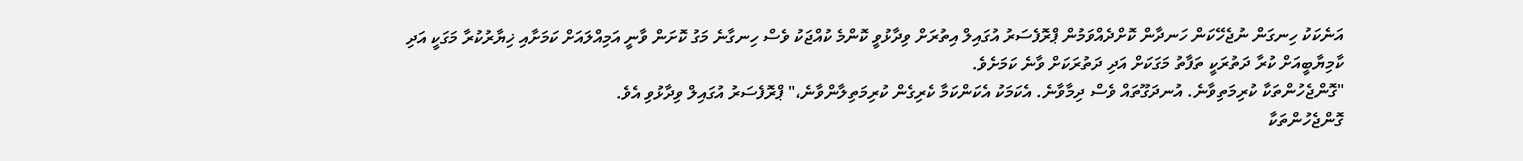އަނެކަކު ހިނގަން ނުޖެހޭކަން ހަނދާން ކޮށްދެއްވަމުން ޕްރޮފެސަރު އުގައިލް އިތުރަށް ވިދާޅުވީ ކޮންމެ ކުއްޖަކު ވެސް ހިނގާނެ މަގު ކޮށަން ވާނީ އަމިއްލައަށް ކަމަށާއި ޚިޔާރުކުރާ މަގަކީ އަދި ކާމިޔާބީއަށް ކުރާ ދަތުރަކީ ތަފާތު މަގަކަށް އަދި ދަތުރަކަށް ވާނެ ކަމަށެވެ.
"ގޮންޖެހުންތަކާ ކުރިމަތިވާނެ. އުނދަގޫތައް ވެސް ދިމާވާނެ. އެކަމަކު އެކަންކަމާ ކެރިގެން ކުރިމަތިލާންވާނެ،" ޕްރޮފެސަރު އުގައިލް ވިދާޅުވި އެވެ.
ގޮންޖެހުންތަކާ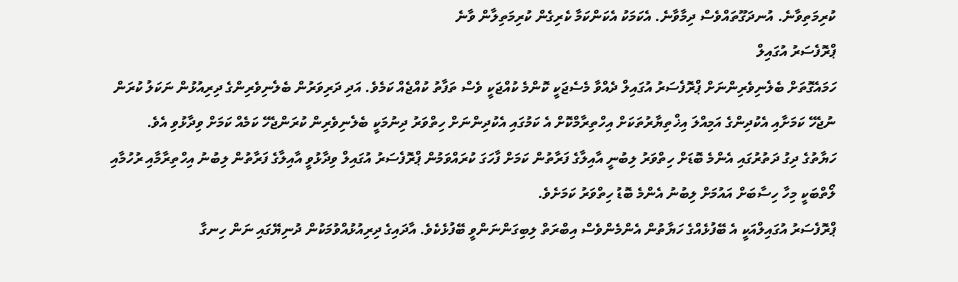ކުރިމަތިވާނެ. އުނދަގޫތައްވެސް ދިމާވާނެ. އެކަމަކު އެކަންކަމާ ކެރިގެން ކުރިމަތިލާން ވާނެ
ޕްރޮފެސަރު އުގައިލް
ހަމައެގޮތަށް ބެލެނިވެރިންނަށް ޕްރޮފެސަރު އުގައިލް ދެއްވާ މެސެޖަކީ ކޮންމެ ކުއްޖަކީ ވެސް ތަފާތު ކުއްޖެއް ކަމެވެ. އަދި ދަރިވަރުން ބެލެނިވެރިންގެ ދިރިއުޅުން ނަކަލު ކުރަން ނުޖެހޭ ކަމަށާއި އެކުދިންގެ އަމިއްލަ އިޚްތިޔާރުތަކަށް އިހްތިރާމްކޮށް އެ ކަމުގައި އެކުދިންނަށް ހިތްވަރު ދިނުމަކީ ބެލެނިވެރިން ކުރަންޖެހޭ ކަމެއް ކަމަށް ވިދާޅުވި އެވެ.
ހަޔާތުގެ ދިގު ދަތުރުގައި އެންމެ ބޮޑަށް ހިތްވަރު ލިބުނީ އާއިލާގެ ފަރާތުން ކަމަށް ފާހަގަ ކުރައްވަމުން ޕްރޮފެސަރު އުގައިލް ވިދާޅުވީ އާއިލާގެ ފަރާތުން ލިބުނު އިހްތިރާމާއި ރުހުމާއި ލޯތްބަކީ މިހާ ހިސާބަށް އައުމަށް ލިބުނު އެންމެ ބޮޑު ހިތްވަރު ކަމަށެވެ.
ޕްރޮފެސަރު އުގައިލްއަކީ އެ ބޭފުޅެއްގެ ހަޔާތުން އެންމެންވެސް އިބްރަތް ލިބިގަންނަންވީ ބޭފުޅެކެވެ. އާދައިގެ ދިރިއުޅުއްވުމަކުން ދުނިޔޭގައި ނަން ހިނގާ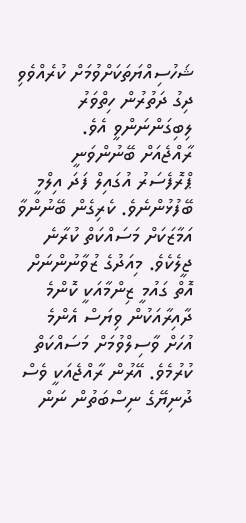ޝަހުސިއްޔަތަކަށްވުމަށް ކުރެއްވެވި ދިގު ދަތުރުން ހިތްވަރު ލިބިގަންނަންވީ އެވެ.
ރާއްޖެއަށް ބޭނުންވަނީ ޕްރޮފެސަރު އުގައިލް ފަދަ އިލްމީ ބޭފުޅުންނެވެ. ކެރިގެން ބޭނުންވާ އަމާޒަކަށް މަސައްކަތް ކުރާނެ ޖީލެކެވެ. މިއަދުގެ ޒުވާނުންނަށް އޮތް ގައުމީ ޒިންމާއަކީ ކޮންމެ ދާއިރާއަކުން ވިޔަސް އެންމެ އުހަށް ވާސިލްވުމަށް މަސައްކަތް ކުރުމެވެ. އޭރުން ރާއްޖެއަކީ ވެސް ދުނިޔޭގެ ނިސްބަތުން ނަން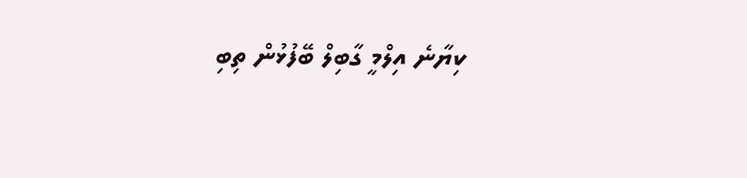ކިޔާނެ އިލްމީ ގާބިލް ބޭފުޅުން ތިބި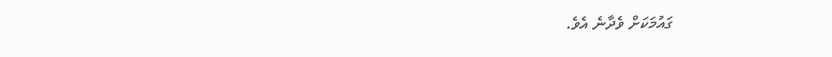ގައުމަކަށް ވެދާނެ އެވެ.